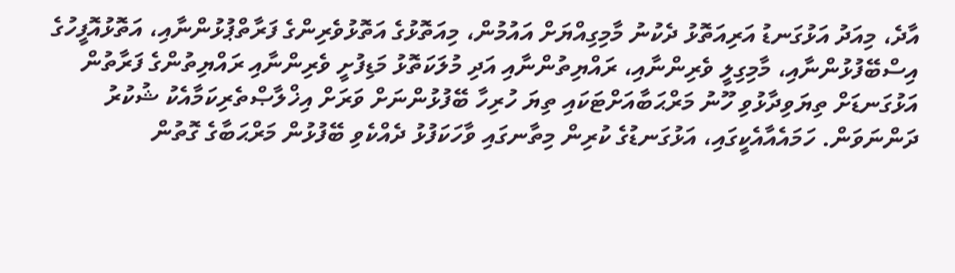އާދެ، މިއަދު އަޅުގަނޑު އަރިއަތޮޅު ދެކުނު މާމިގިއްޔަށް އައުމުން، މިއަތޮޅުގެ އަތޮޅުވެރިންގެ ފަރާތްޕުޅުންނާއި، އަތޮޅުއޮފީހުގެ އިސްބޭފުޅުންނާއި، މާމިގިލީ ވެރިންނާއި، ރައްޔިތުންނާއި އަދި މުލަކަތޮޅު މަޑިފުށީ ވެރިންނާއި ރައްޔިތުންގެ ފަރާތުން އަޅުގަނޑަށް ތިޔަވިދާޅުވި ހޫނު މަރްޙަބާއަށްޓަކައި ތިޔަ ހުރިހާ ބޭފުޅުންނަށް ވަރަށް އިޚްލާޞްތެރިކަމާއެކު ޝުކުރު ދަންނަވަން. ހަމައެއާއެކީގައި، އަޅުގަނޑުގެ ކުރިން މިތާނގައި ވާހަކަފުޅު ދެއްކެވި ބޭފުޅުން މަރްޙަބާގެ ގޮތުން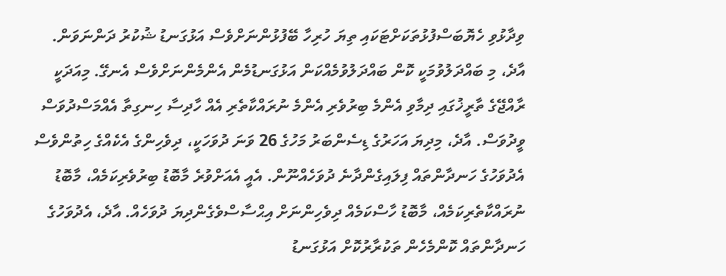ވިދާޅުވި ހެޔޮބަސްފުޅުތަކަށްޓަކައި ތިޔަ ހުރިހާ ބޭފުޅުންނަށްވެސް އަޅުގަނޑު ޝުކުރު ދަންނަވަން.
އާދެ، މި ބައްދަލުވުމަކީ ކޮން ބައްދަލުވުމެއްކަން އަޅުގަނޑުމެން އެންމެންނަށްވެސް އެނގޭ. މިއަދަކީ ރާއްޖޭގެ ތާރީޚުގައި ދިމާވި އެންމެ ބިރުވެރި އެންމެ ނުރައްކާތެރި އެއް ހާދިސާ ހިނގިތާ އެއްމަސްދުވަސް ވީދުވަސް. އާދެ، މިދިޔަ އަހަރުގެ ޑިސެންބަރު މަހުގެ 26 ވަނަ ދުވަހަކީ، ދިވެހިންގެ އެކެއްގެ ހިތުންވެސް އެދުވަހުގެ ހަނދާންތައް ފިލައިގެންދާނެ ދުވަހެއްނޫން. އެއީ އެއަށްވުރެ މާބޮޑު ބިރުވެރިކަމެއް، މާބޮޑު ނުރައްކާތެރިކަމެއް، މާބޮޑު ހާސްކަމެއް ދިވެހިންނަށް އިޙްސާސްވެގެންދިޔަ ދުވަހެއް. އާދެ، އެދުވަހުގެ ހަނދާންތައް ކޮންމެހެން ތަކުރާރުކޮށް އަޅުގަނޑު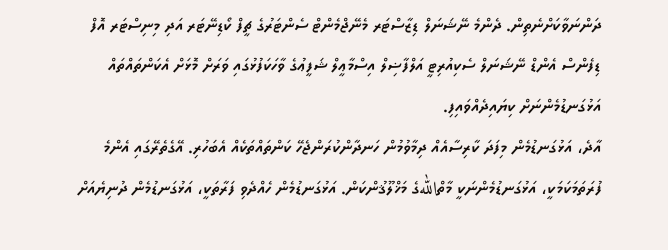ދަންނަވާކަށްނެތިން. ދެންމެ ނޭޝަނަލް ޑިޒާސްޓަރ މެނޭޖްމެންޓް ސެންޓަރުގެ ޗީފް ކޯޑިނޭޓަރ އަދި މިނިސްޓަރ އޮފް ޑިފެންސް އެންޑް ނޭޝަނަލް ސެކިއުރިޓީ އަލްފާޟިލް އިސްމާޢީލް ޝަފީޢުގެ ވާހަކަފުޅުގައި ވަރަށް މޮޅަށް އެކަންތައްތައް އަޅުގަނޑުމެންނަށް ކިޔައިދެއްވައިފި.
އާދެ، އަޅުގަނޑުމެން މިފަދަ ކާރިސާއެއް ދިމާވުމުން ހަނދާންކުރަންޖެހޭ ކަންތައްތަކެއް އެބަހުރި. އޭގެތެރޭގައި އެންމެ ފުރަތަމަކަމަކީ، އަޅުގަނޑުމެންނަކީ މާތްاللهގެ މަޚްލޫޤުންކަން. އަޅުގަނޑުމެން ހެއްދެވި ފަރާތަކީ، އަޅުގަނޑުމެން ދުނިޔެއަށް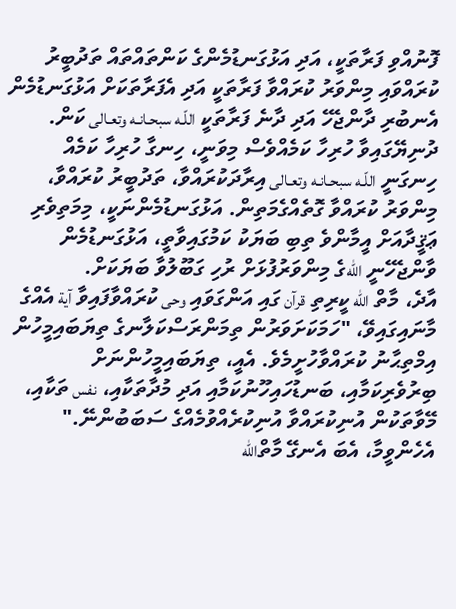ފޮނުއްވި ފަރާތަކީ، އަދި އަޅުގަނޑުމެންގެ ކަންތައްތައް ތަދުބީރު ކުރައްވައި މިންވަރު ކުރައްވާ ފަރާތަކީ އަދި އެފަރާތަކަށް އަޅުގަނޑުމެން އެނބުރި ދާންޖެހޭ އަދި ދާނެ ފަރާތަކީ اللّـه سبحـانـه وتعـالى ކަން. ދުނިޔޭގައިވާ ހުރިހާ ކަމެއްވެސް މިވަނީ، ހިނގާ ހުރިހާ ކަމެއް ހިނގަނީ اللّـه سبحـانـه وتعـالى އިރާދަކުރައްވާ، ތަދުބީރު ކުރައްވާ، މިންވަރު ކުރައްވާ ގޮތެއްގެމަތިން. އަޅުގަނޑުމެންނަކީ، މިމަތިވެރި ޢަޤީދާއަށް އީމާންވެ ތިބި ބަޔަކު ކަމުގައިވާތީ، އަޅުގަނޑުމެން ވާންޖެހޭނީ اللهގެ މިންވަރުފުޅަށް ރުހި ގަބޫލުވާ ބަޔަކަށް.
އާދެ، މާތް الله ކީރިތި قرآن ގައި އަންގަވައި وحى ކުރައްވާފައިވާ آية އެއްގެ މާނައިގައިވޭ، "ހަމަކަށަވަރުން ތިމަންރަސްކަލާނގެ ތިޔަބައިމީހުން އިމްތިޙާނު ކުރައްވާހުށީމެވެ. އެއީ، ތިޔަބައިމީހުންނަށް ބިރުވެރިކަމާއި، ބަނޑުހައިހޫނުކަމާއި އަދި މުދާތަކާއި، نفس ތަކާއި، މޭވާތަކުން އުނިކުރައްވާ އުނިކުރެއްވުމެއްގެ ސަބަބުންނޭ." އެހެންވީމާ، އެބަ އެނގޭ މާތްالله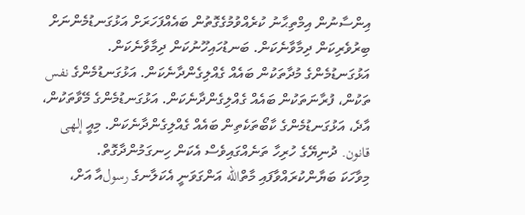އިންސާނުން އިމްތިޙާނު ކުރެއްވުމުގެގޮތުން ބައެއްފަހަރަށް އަޅުގަނޑުމެންނަށް ބިރުވެރިކަން ދިމާވާނެކަން. ބަނޑުހައިހޫނުކަން ދިމާވާނެކަން. އަޅުގަނޑުމެންގެ މުދާތަކުން ބައެއް ގެއްލިގެންދާނެކަން. އަޅުގަނޑުމެންގެ نفس ތަކުން، ފުރާނަތަކުން ބައެއް ގެއްލިގެންދާނެކަން. އަޅުގަނޑުމެންގެ މޭވާތަކުން، އާދެ، އަޅުގަނޑުމެންގެ ކާބޯތަކެތިން ބައެއް ގެއްލިގެންދާނެކަން. މިއީ إلهى قانون. ދުނިޔޭގެ ހުރިހާ ތަނެއްގައިވެސް އެކަން ހިނގަމުންދާގޮތް.
މިވާހަކަ ބަޔާންކުރައްވާފައި މާތްالله އަންގަވަނީ އެކަލާނގެ رسولއާ އަށް،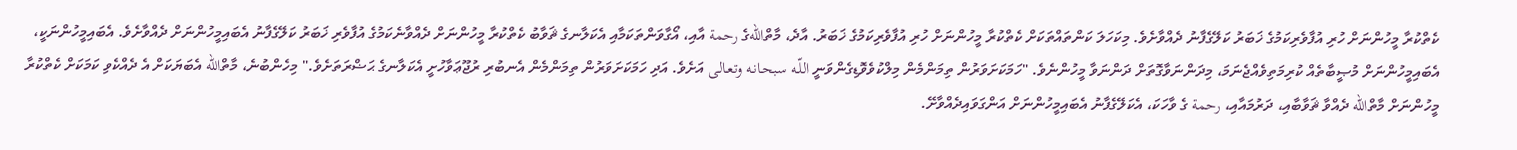ކެތްކުރާ މީހުންނަށް ހުރި އުފާވެރިކަމުގެ ޚަބަރު ކަލޭގެފާނު ދެއްވާށެވެ. މިކަހަލަ ކަންތައްތަކަށް ކެތްކުރާ މީހުންނަށް ހުރި އުފާވެރިކަމުގެ ޚަބަރު. އާދެ، މާތްاللهގެ رحمة އާއި، އޯގާވަންތަކަމާއި އެކަލާނގެ ޘަވާބު ކެތްކުރާ މީހުންނަށް ދެއްވާނެކަމުގެ އުފާވެރި ޚަބަރު ކަލޭގެފާނު އެބައިމީހުންނަށް ދެއްވާށެވެ. އެބައިމީހުންނަކީ، އެބައިމީހުންނަށް މުޞީބާތެއް ކުރިމަތިވެއްޖެނަމަ، މިދަންނަވާގޮތަށް ދަންނަވާ މީހުންނެވެ. "ހަމަކަށަވަރުން ތިމަންމެން މިލްކުވެވޮޑިގެންވަނީ اللّـه سبحـانـه وتعـالى އަށެވެ. އަދި ހަމަކަށަވަރުން ތިމަންމެން އެނބުރި ރުޖޫޢަވާހުށީ އެކަލާނގެ ޙަޟްރަތަށެވެ." މިހެންބުނެ، މާތްالله އެބަޔަކަށް އެ ދެއްކެވި ކަމަކަށް ކެތްކުރާ މީހުންނަށް މާތްالله ދެއްވާ ޘަވާބާއި، ދަރުމައާއި، رحمة ގެ ވާހަކަ، އެކަލޭގެފާނު އެބައިމީހުންނަށް އަންގަވައިދެއްވާށޭ.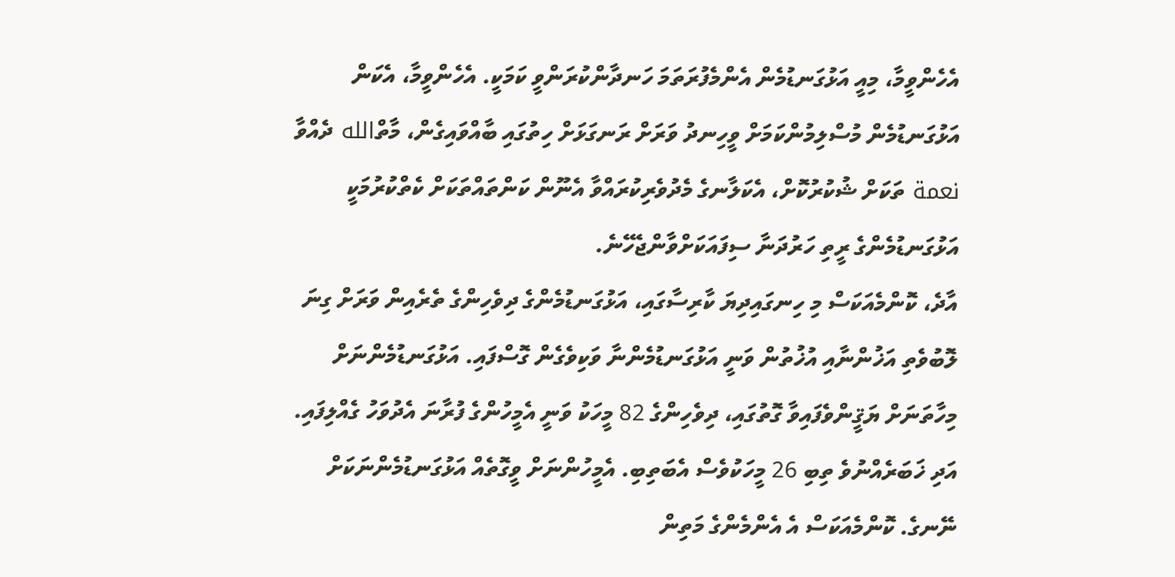އެހެންވީމާ، މިއީ އަޅުގަނޑުމެން އެންމެފުރަތަމަ ހަނދާންކުރަންވީ ކަމަކީ. އެހެންވީމާ، އެކަން އަޅުގަނޑުމެން މުސްލިމުންކަމަށް ވީހިނދު ވަރަށް ރަނގަޅަށް ހިތުގައި ބާއްވައިގެން، މާތްالله ދެއްވާ نعمة ތަކަށް ޝުކުރުކޮށް، އެކަލާނގެ މެދުވެރިކުރައްވާ އެނޫން ކަންތައްތަކަށް ކެތްކުރުމަކީ އަޅުގަނޑުމެންގެ ރީތި ހަރުދަނާ ސިފައަކަށްވާންޖެހޭނެ.
އާދެ، ކޮންމެއަކަސް މި ހިނގައިދިޔަ ކާރިސާގައި، އަޅުގަނޑުމެންގެ ދިވެހިންގެ ތެރެއިން ވަރަށް ގިނަ ލޮބުވެތި އަޚުންނާއި އުޚުތުން ވަނީ އަޅުގަނޑުމެންނާ ވަކިވެގެން ގޮސްފައި. އަޅުގަނޑުމެންނަށް މިހާތަނަށް ޔަޤީންވެފައިވާ ގޮތުގައި، ދިވެހިންގެ 82 މީހަކު ވަނީ އެމީހުންގެ ފުރާނަ އެދުވަހު ގެއްލިފައި. އަދި ޚަބަރެއްނުވެ ތިބި 26 މީހަކުވެސް އެބަތިބި. އެމީހުންނަށް ވީގޮތެއް އަޅުގަނޑުމެންނަކަށް ނޭނގެ. ކޮންމެއަކަސް އެ އެންމެންގެ މަތިން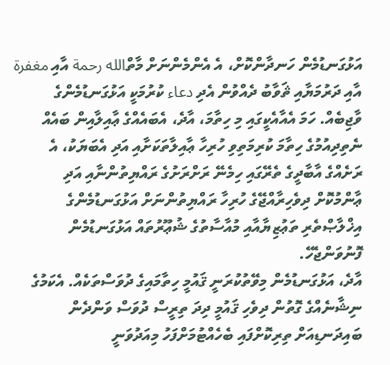އަޅުގަނޑުމެން ހަނދާންކޮށް، އެ އެންމެންނަށް މާތްالله رحمة އާއި مغفرة އާއި ދަރުމަޔާއި ޘަވާބު ދެއްވުން އެދި دعاء ކުރުމަކީ އަޅުގަނޑުމެންގެ ވާޖިބެއް. ހަމަ އެއާއެކީގައި މި ހިތާމަ، އާދެ، އެބައެއްގެ ޢާއިލާއިން ބައެއް ނެތިދިއުމުގެ ހިތާމަ ކުރިމަތިވި ހުރިހާ ޢާއިލާތަކަށާއި އަދި އެބަޔަކު، އެ ރަށެއްގެ އާބާދީގެ ތެރޭގައި ހިމެނޭ ރަށްރަށުގެ ރައްޔިތުންނާއި އަދި ޢާންމުކޮށް ދިވެހިރާއްޖޭގެ ހުރިހާ ރައްޔިތުންނަށް އަޅުގަނޑުމެންގެ އިޚްލާޞްތެރި ތަޢުޒިޔާއާއި މުއާސާތުގެ ޝުޢޫރުތައް އަޅުގަނޑުމެން ފޮނުވަންޖެހޭ.
އާދެ، އަޅުގަނޑުމެން މިވޭތުކުރަނީ ޤައުމީ ހިތާމައިގެ ދުވަސްތަކެއް. އެކަމުގެ ނިޝާނެއްގެ ގޮތުން ދިވެހި ޤައުމީ ދިދަ ތިރީސް ދުވަސް ވަންދެން ބައިދަނޑިއަށް ތިރިކޮށްފައި ބެހެއްޓުމަށްފަހު މިއަދުވަނީ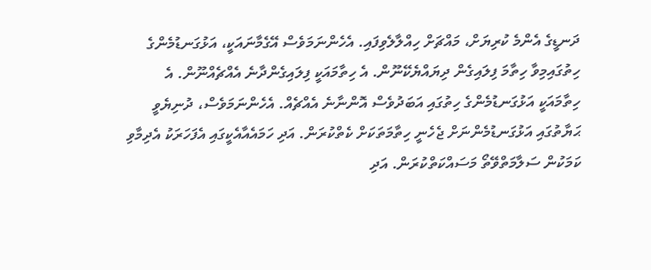ދަނޑީގެ އެންމެ ކުރިޔަށް، މައްޗަށް ހިއްލާލެވިފައި. އެހެންނަމަވެސް އޭގެމާނައަކީ، އަޅުގަނޑުމެންގެ ހިތުގައިމިވާ ހިތާމަ ފިލައިގެން ދިޔައްޔެކޭނޫން. އެ ހިތާމައަކީ ފިލައިގެންދާނެ އެއްޗެއްނޫން. އެ ހިތާމައަކީ އަޅުގަނޑުމެންގެ ހިތުގައި އަބަދުވެސް އޮންނާނެ އެއްޗެއް. އެހެންނަމަވެސް، ދުނިޔެވީ ޙަޔާތުގައި އަޅުގަނޑުމެންނަށް ޖެހެނީ ހިތާމަތަކަށް ކެތްކުރަން. އަދި ހަމައެއާއެކީގައި އެފަހަރަކު އެދިމާވި ކަމަކުން ސަލާމަތްވޭތޯ މަސައްކަތްކުރަން. އަދި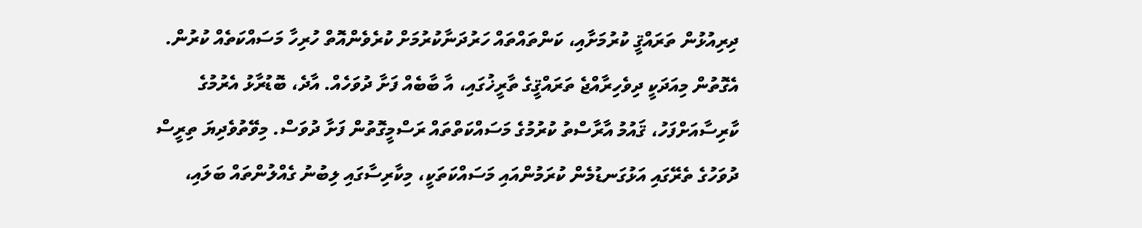ދިރިއުޅުން ތަރައްޤީ ކުރުމަށާއި، ކަންތައްތައް ހަރުދަނާކުރުމަށް ކުރެވެންއޮތް ހުރިހާ މަސައްކަތެއް ކުރުން.
އެގޮތުން މިއަދަކީ ދިވެހިރާއްޖެ ތަރައްޤީގެ ތާރީޚުގައި، އާ ބާބެއް ފަށާ ދުވަހެއް. އާދެ، ބޮޑުރާޅު އެރުމުގެ ކާރިސާއަށްފަހު، ޤައުމު އާރާސްތު ކުރުމުގެ މަސައްކަތްތައް ރަސްމީގޮތުން ފަށާ ދުވަސް. މިވޭތުވެދިޔަ ތިރީސް ދުވަހުގެ ތެރޭގައި އަޅުގަނޑުމެން ކުރަމުންއައި މަސައްކަތަކީ، މިކާރިސާގައި ލިބުނު ގެއްލުންތައް ބަލައި،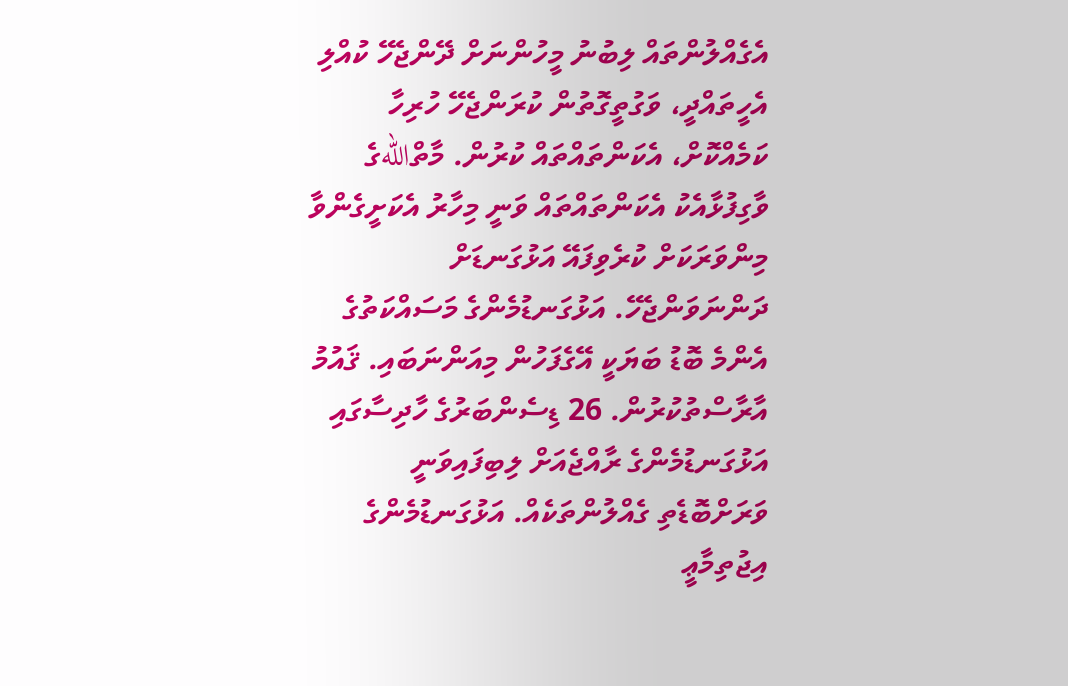އެގެއްލުންތައް ލިބުނު މީހުންނަށް ދޭންޖެހޭ ކުއްލި އެހީތައްދީ، ވަގުތީގޮތުން ކުރަންޖެހޭ ހުރިހާ ކަމެއްކޮށް، އެކަންތައްތައް ކުރުން. މާތްاللهގެ ވާގިފުޅާއެކު އެކަންތައްތައް ވަނީ މިހާރު އެކަށީގެންވާ މިންވަރަކަށް ކުރެވިފައޭ އަޅުގަނޑަށް ދަންނަވަންޖެހޭ. އަޅުގަނޑުމެންގެ މަސައްކަތުގެ އެންމެ ބޮޑު ބަޔަކީ އޭގެފަހުން މިއަންނަބައި. ޤައުމު އާރާސްތުކުރުން. 26 ޑިސެންބަރުގެ ހާދިސާގައި އަޅުގަނޑުމެންގެ ރާއްޖެއަށް ލިބިފައިވަނީ ވަރަށްބޮޑެތި ގެއްލުންތަކެއް. އަޅުގަނޑުމެންގެ އިޖުތިމާޢީ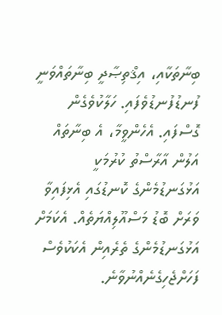ބިނާތަކާއި، އިޤްތިޞާދީ ބިނާތައްވަނީ ފުނޑުފުނޑުވެފައި. ހަލާކުވެގެން ގޮސްފައި. އެހެންވީމާ، އެ ބިނާތައް އަލުން އާރާސްތު ކުރުމަކީ އަޅުގަނޑުމެންގެ ކޮނޑުގައި އެޅިފައިވާ ވަރަށް ބޮޑު މަސްއޫލިއްޔަތެއް. އެކަމަށް އަޅުގަނޑުމެންގެ ތެރެއިން އެކަކުވެސް ފަހަށްޖެހިގެނެއްނުވާނެ.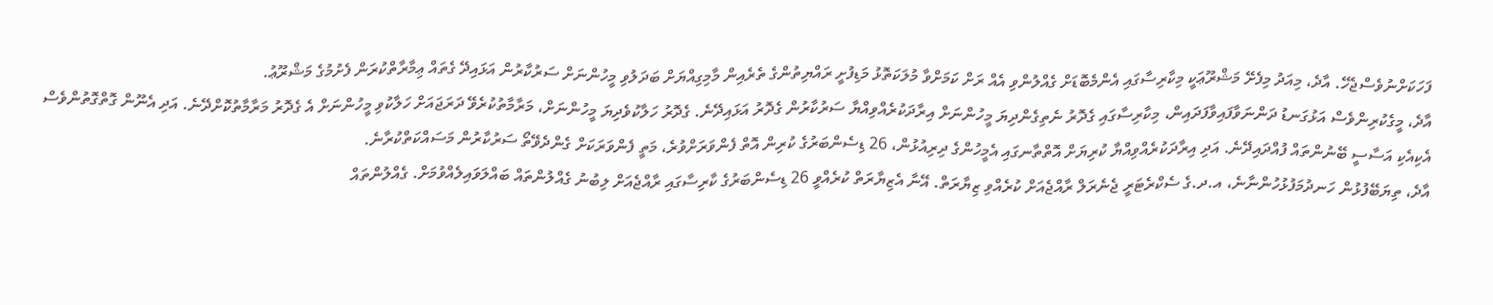ފަހަކަށްނުވެސްޖެހޭ. އާދެ، މިއަދު މިފެށޭ މަޝްރޫޢަކީ މިކާރިސާގައި އެންމެބޮޑަށް ގެއްލުންވި އެއް ރަށް ކަމަށްވާ މުލަކަތޮޅު މަޑިފުށީ ރައްޔިތުންގެ ތެރެއިން މާމިގިއްޔަށް ބަދަލުވި މީހުންނަށް ސަރުކާރުން އަޅައިދޭ ގެތައް ޢިމާރާތްކުރަން ފެށުމުގެ މަޝްރޫޢު.
އާދެ، މީގެކުރިންވެސް އަޅުގަނޑު ދަންނަވާފައިވާފަދައިން، މިކާރިސާގައި ގެދޮރު ނެތިގެންދިޔަ މީހުންނަށް އިރާދަކުރެއްވިއްޔާ ސަރުކާރުން ގެދޮރު އަޅައިދޭނެ. ގެދޮރު ހަލާކުވެދިޔަ މީހުންނަށް، މަރާމާތުކުރެވޭ ދަރަޖައަށް ހަލާކުވި މީހުންނަށް އެ ގެދޮރު މަރާމާތުކޮށްދޭނެ. އަދި އެނޫން ގޮތްގޮތުންވެސް އެކިއެކި އަސާސީ ބޭނުންތައް ފުއްދައިދޭނެ. އަދި އިރާދަކުރެއްވިއްޔާ ކުރިޔަށް އޮތްތާނގައި އެމީހުންގެ ދިރިއުޅުން، 26 ޑިސެންބަރުގެ ކުރިން އޮތް ފެންވަރަށްވުރެ، މަތީ ފެންވަރަކަށް ގެންދެވޭތޯ ސަރުކާރުން މަސައްކަތްކުރާނެ.
އާދެ، ތިޔަބޭފުޅުން ހަނދުމަފުޅުހުންނާނެ، އ.ދ.ގެ ސެކްރެޓަރީ ޖެނެރަލް ރާއްޖެއަށް ކުރެއްވި ޒިޔާރަތް. އޭނާ އެޒިޔާރަތް ކުރެއްވީ 26 ޑިސެންބަރުގެ ކާރިސާގައި ރާއްޖެއަށް ލިބުނު ގެއްލުންތައް ބައްލަވައިލެއްވުމަށް. ގެއްލުންތައް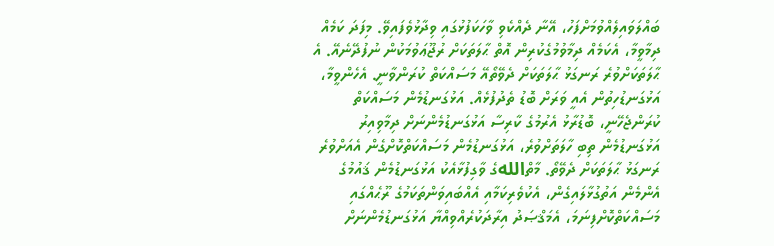ބައްލަވައިލެއްވުމަށްފަހު، އޭނާ ދެއްކެވި ވާހަކަފުޅުގައި ވިދާޅުވެފައިވޭ. މިފަދަ ކަމެއް ދިމާވީމާ، އެކަމެއް ދިމާވުމުގެކުރިން އޮތް ޙާލަތަކަށް ރުޖޫޢަވުމަކުން ނުފުދޭނެއޭ. އެ ޙާލަތަކަށްވުރެ ރަނގަޅު ޙާލަތަކަށް ދެވޭތޯއޭ މަސައްކަތް ކުރަންވާނީ. އެހެންވީމާ، އަޅުގަނޑުހިތުން އެއީ ވަރަށް ބޮޑު ތެދުފުޅެއް. އަޅުގަނޑުމެން މަސައްކަތް ކުރަންޖެހޭނީ، ބޮޑުރާޅު އެރުމުގެ ކާރިސާ އަޅުގަނޑުމެންނަށް ދިމާވިއިރު އަޅުގަނޑުމެން ތިބި ހާލަތަށްވުރެ، އަޅުގަނޑުމެން މަސައްކަތްކޮށްގެން އެއަށްވުރެ ރަނގަޅު ޙާލަތަކަށް ދެވޭތޯ. މާތްاللهގެ ވާގިފުޅާއެކު އަޅުގަނޑުމެން ޤައުމުގެ އެންމެން އަތުގުޅާލައިގެން، އެކުވެރިކަމާއި އެއްބައިވަންތަކަމުގެ ރޫޙެއްގައި މަސައްކަތްކޮށްފިނަމަ، އެމަޤްޞަދު އިރާދަކުރެއްވިއްޔާ އަޅުގަނޑުމެންނަށް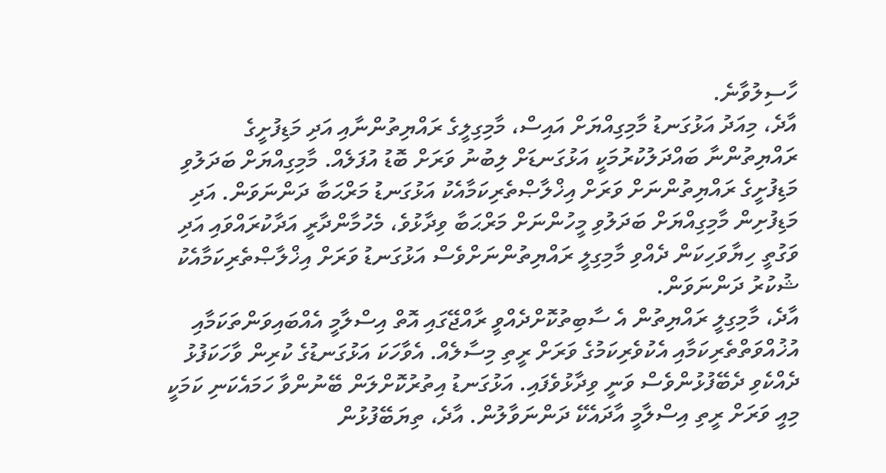ހާސިލުވާނެ.
އާދެ، މިއަދު އަޅުގަނޑު މާމިގިއްޔަށް އައިސް، މާމިގިލީގެ ރައްޔިތުންނާއި އަދި މަޑިފުށީގެ ރައްޔިތުންނާ ބައްދަލުކުރުމަކީ އަޅުގަނޑަށް ލިބުނު ވަރަށް ބޮޑު އުފަލެއް. މާމިގިއްޔަށް ބަދަލުވި މަޑިފުށީގެ ރައްޔިތުންނަށް ވަރަށް އިޚްލާޞްތެރިކަމާއެކު އަޅުގަނޑު މަރްޙަބާ ދަންނަވަން. އަދި މަޑިފުށިން މާމިގިއްޔަށް ބަދަލުވި މީހުންނަށް މަރްޙަބާ ވިދާޅުވެ، މެހުމާންދާރީ އަދާކުރައްވައި އަދި ވަގުތީ ހިޔާވަހިކަން ދެއްވި މާމިގިލީ ރައްޔިތުންނަށްވެސް އަޅުގަނޑު ވަރަށް އިޚްލާޞްތެރިކަމާއެކު ޝުކުރު ދަންނަވަން.
އާދެ، މާމިގިލީ ރައްޔިތުން އެ ސާބިތުކޮށްދެއްވީ ރާއްޖޭގައި އޮތް އިސްލާމީ އެއްބައިވަންތަކަމާއި އުޚުއްވަތްތެރިކަމާއި އެކުވެރިކަމުގެ ވަރަށް ރީތި މިސާލެއް. އެވާހަކަ އަޅުގަނޑުގެ ކުރިން ވާހަކަފުޅު ދެއްކެވި ދެބޭފުޅުންވެސް ވަނީ ވިދާޅުވެފައި. އަޅުގަނޑު އިތުރުކޮށްލަން ބޭނުންވާ ހަމައެކަނި ކަމަކީ މިއީ ވަރަށް ރީތި އިސްލާމީ އާދައެކޭ ދަންނަވާލުން. އާދެ، ތިޔަބޭފުޅުން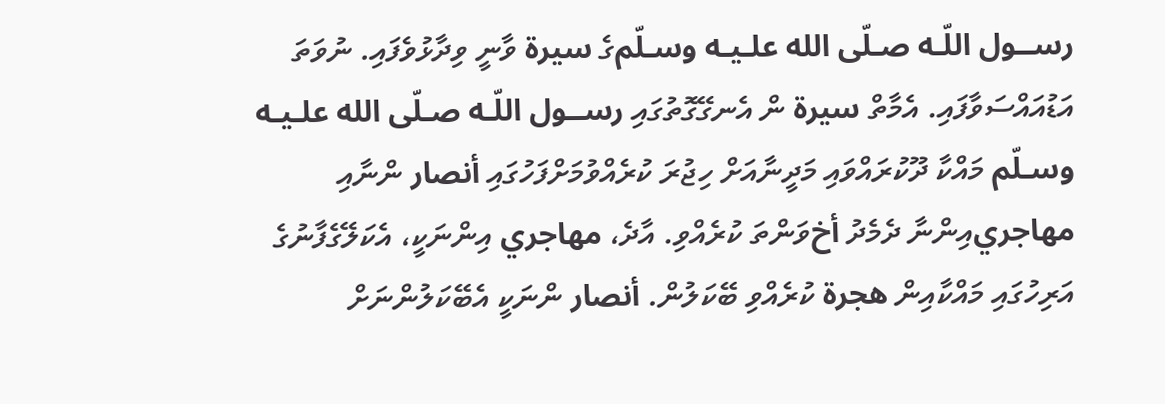رســول اللّـه صـلّى الله علـيـه وسـلّمގެ سيرة ވާނީ ވިދާޅުވެފައި. ނުވަތަ އަޑުއައްސަވާފައި. އެމާތް سيرة ން އެނގޭގޮތުގައި رســول اللّـه صـلّى الله علـيـه وسـلّم މައްކާ ދޫކުރައްވައި މަދީނާއަށް ހިޖުރަ ކުރެއްވުމަށްފަހުގައި أنصار ންނާއި مهاجريއިންނާ ދެމެދު أخވަންތަ ކުރެއްވި. އާދެ، مهاجري އިންނަކީ، އެކަލޭގެފާނުގެ އަރިހުގައި މައްކާއިން هجرة ކުރެއްވި ބޭކަލުން. أنصار ންނަކީ އެބޭކަލުންނަށް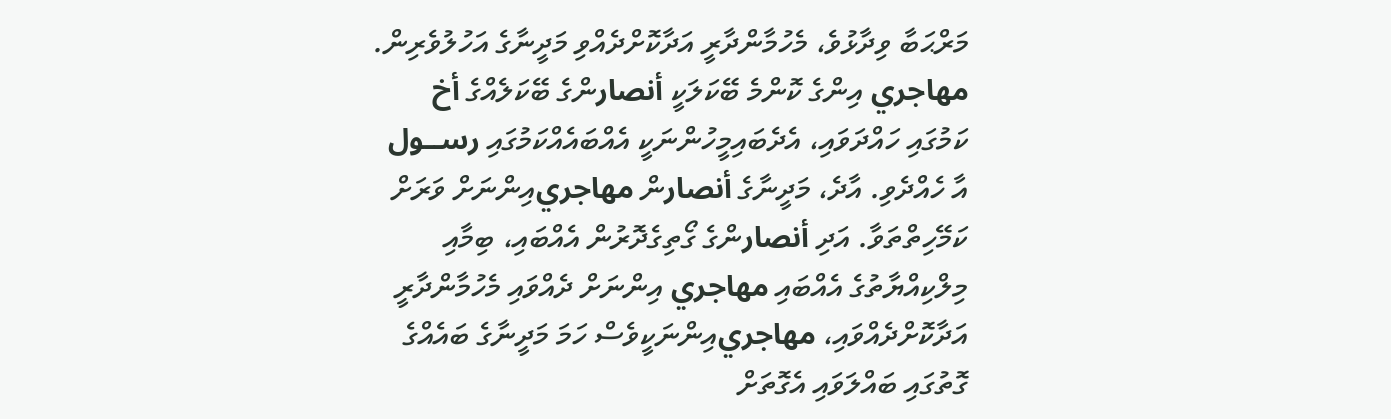މަރްޙަބާ ވިދާޅުވެ، މެހުމާންދާރީ އަދާކޮށްދެއްވި މަދީނާގެ އަހުލުވެރިން. مهاجري އިންގެ ކޮންމެ ބޭކަލަކީ أنصارންގެ ބޭކަލެއްގެ أخ ކަމުގައި ހައްދަވައި، އެދެބައިމީހުންނަކީ އެއްބައެއްކަމުގައި رســول އާ ހެއްދެވި. އާދެ، މަދީނާގެ أنصارން مهاجريއިންނަށް ވަރަށް ކަމޭހިތްތަވާ. އަދި أنصارންގެ ގޯތިގެދޮރުން އެއްބައި، ބިމާއި މިލްކިއްޔާތުގެ އެއްބައި مهاجري އިންނަށް ދެއްވައި މެހުމާންދާރީ އަދާކޮށްދެއްވައި، مهاجريއިންނަކީވެސް ހަމަ މަދީނާގެ ބައެއްގެ ގޮތުގައި ބައްލަވައި އެގޮތަށް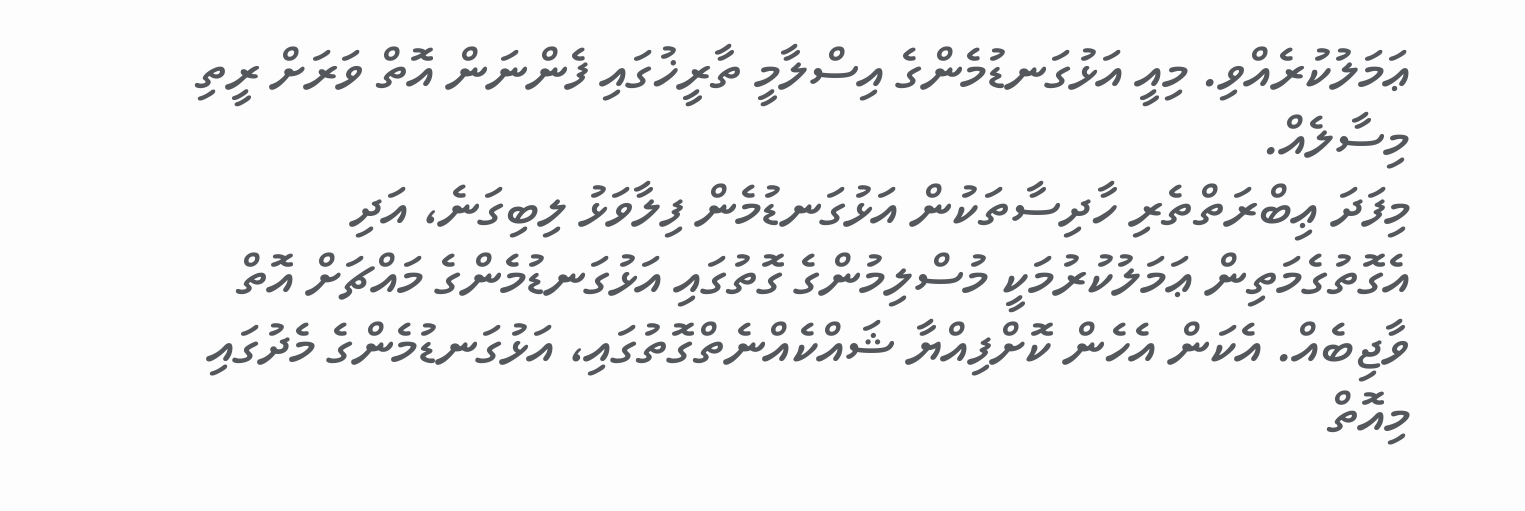ޢަމަލުކުރެއްވި. މިއީ އަޅުގަނޑުމެންގެ އިސްލާމީ ތާރީޚުގައި ފެންނަން އޮތް ވަރަށް ރީތި މިސާލެއް.
މިފަދަ ޢިބްރަތްތެރި ހާދިސާތަކުން އަޅުގަނޑުމެން ފިލާވަޅު ލިބިގަނެ، އަދި އެގޮތުގެމަތިން ޢަމަލުކުރުމަކީ މުސްލިމުންގެ ގޮތުގައި އަޅުގަނޑުމެންގެ މައްޗަށް އޮތް ވާޖިބެއް. އެކަން އެހެން ކޮށްފިއްޔާ ޝައްކެއްނެތްގޮތުގައި، އަޅުގަނޑުމެންގެ މެދުގައި މިއޮތް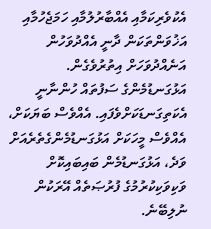އެކުވެރިކަމާއި އެއްބާރުލުމާއި ހަމަޖެހުމާއި އަޚުވަންތަކަން ދާނީ އެއްދުވަހުން އަނެއްދުވަހަށް އިތުރުވެގެން. އަޅުގަނޑުމެންގެ ސަފުތައް ހުންނާނީ އެކަތިގަނޑަކަށްވެފައި. އެއްވެސް ބަޔަކަށް، އެއްވެސް މީހަކަށް އަޅުގަނޑުމެންގެތެރެއަށް ވަދެ، އަޅުގަނޑުމެން ބައިބައިކޮށް ވަކިވަކިކުރުމުގެ ފުރުޞަތެއް އޭރަކުން ނުލިބޭނެ.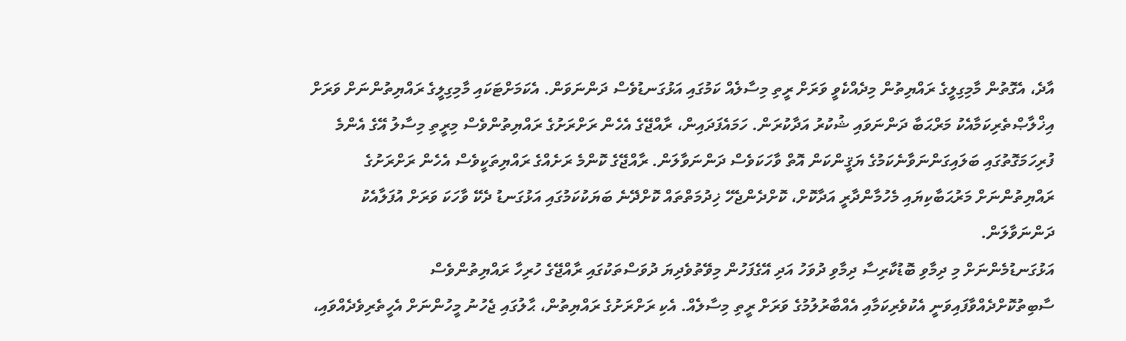އާދެ، އެގޮތުން މާމިގިލީގެ ރައްޔިތުން މިދެއްކެވީ ވަރަށް ރީތި މިސާލެއް ކަމުގައި އަޅުގަނޑުވެސް ދަންނަވަން. އެކަމަށްޓަކައި މާމިގިލީގެ ރައްޔިތުންނަށް ވަރަށް އިޚްލާޞްތެރިކަމާއެކު މަރްޙަބާ ދަންނަވައި ޝުކުރު އަދާކުރަން. ހަމައެފަދައިން، ރާއްޖޭގެ އެހެން ރަށްރަށުގެ ރައްޔިތުންވެސް މިރީތި މިސާލު އޭގެ އެންމެ ފުރިހަމަގޮތުގައި ބަލައިގަންނަވާނެކަމުގެ ޔަޤީންކަން އޮތް ވާހަކަވެސް ދަންނަވާލަން. ރާއްޖޭގެ ކޮންމެ ރަށެއްގެ ރައްޔިތަކީވެސް އެހެން ރަށްރަށުގެ ރައްޔިތުންނަށް މަރުޙަބާކިޔައި މެހުމާންދާރީ އަދާކޮށް، ކޮށްދެންޖެހޭ ޚިދުމަތްތައް ކޮށްދޭނެ ބަޔަކުކަމުގައި އަޅުގަނޑު ދެކޭ ވާހަކަ ވަރަށް އުފަލާއެކު ދަންނަވާލަން.
އަޅުގަނޑުމެންނަށް މި ދިމާވި ބޮޑުކާރިސާ ދިމާވި ދުވަހު އަދި އޭގެފަހުން މިވޭތުވެދިޔަ ދުވަސްތަކުގައި ރާއްޖޭގެ ހުރިހާ ރައްޔިތުންވެސް ސާބިތުކޮށްދެއްވާފައިވަނީ އެކުވެރިކަމާއި އެއްބާރުލުމުގެ ވަރަށް ރީތި މިސާލެއް. އެކި ރަށްރަށުގެ ރައްޔިތުން، ޙާލުގައި ޖެހުނު މީހުންނަށް އެހީތެރިވެދެއްވައި،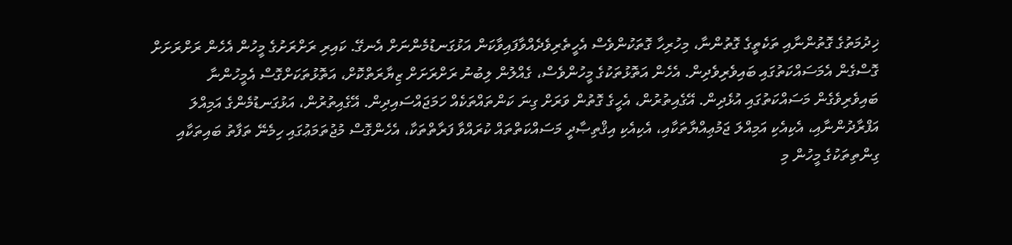ޚިދުމަތުގެ ގޮތުންނާއި ތަކެތީގެ ގޮތުންނާ، މިހުރިހާ ގޮތަކުންވެސް އެހީތެރިވެދެއްވާފައިވާކަން އަޅުގަނޑުމެންނަށް އެނގޭ. ކައިރި ރަށްރަށުގެ މީހުން އެހެން ރަށްރަށަށް ގޮސްގެން އެމަސައްކަތުގައި ބައިވެރިވެދިން. އެހެން އަތޮޅުތަކުގެ މީހުންވެސް، ގެއްލުން ލިބުނު ރަށްރަށަށް ޒިޔާރަތްކޮށް، އަތޮޅުތަކަށްގޮސް އެމީހުންނާ ބައިވެރިވެގެން މަސައްކަތުގައި އުޅެދިން. އޭގެއިތުރުން، އެހީގެ ގޮތުން ވަރަށް ގިނަ ކަންތައްތަކެއް ހަމަޖައްސައިދިން. އޭގެއިތުރުން، އަޅުގަނޑުމެންގެ އަމިއްލަ އަފްރާދުންނާއި، އެކިއެކި އަމިއްލަ ޖަމުޢިއްޔާތަކާއި، އެކިއެކި އިޤްތިޞާދީ މަސައްކަތްތައް ކުރައްވާ ފަރާތްތަކާ، އެހެންގޮސް މުޖުތަމަޢުގައި ހިމެނޭ ތަފާތު ބައިތަކާއި ގިންތިތަކުގެ މީހުން މި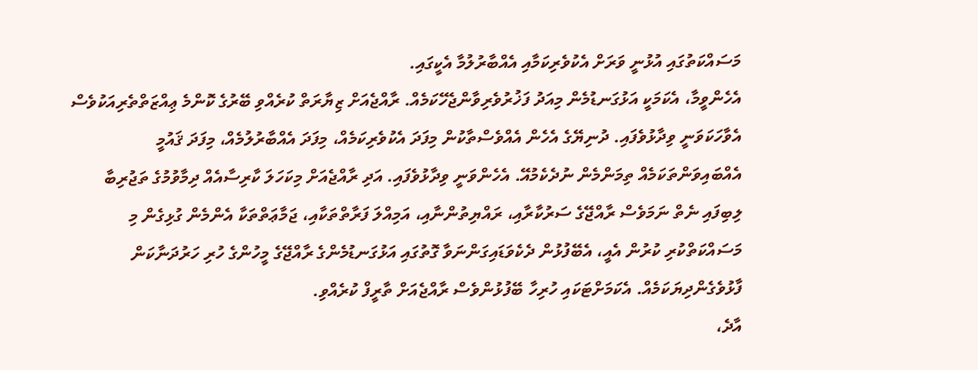މަސައްކަތުގައި އުޅުނީ ވަރަށް އެކުވެރިކަމާއި އެއްބާރުލުމާ އެކީގައި.
އެހެންވީމާ، އެކަމަކީ އަޅުގަނޑުމެން މިއަދު ފަޚުރުވެރިވާންޖެހޭކަމެއް. ރާއްޖެއަށް ޒިޔާރަތް ކުރެއްވި ބޭރުގެ ކޮންމެ ޢިއްޒަތްތެރިއަކުވެސް އެވާހަކަވަނީ ވިދާޅުވެފައި. ދުނިޔޭގެ އެހެން އެއްވެސްތާކުން މިފަދަ އެކުވެރިކަމެއް، މިފަދަ އެއްބާރުލުމެއް، މިފަދަ ޤައުމީ އެއްބައިވަންތަކަމެއް ތިމަންމެން ނުދެކެމުއޭ. އެހެންވަނީ ވިދާޅުވެފައި. އަދި ރާއްޖެއަށް މިކަހަލަ ކާރިސާއެއް ދިމާވުމުގެ ތަޖުރިބާ ލިބިފައި ނެތް ނަމަވެސް ރާއްޖޭގެ ސަރުކާރާއި، ރައްޔިތުންނާއި، އަމިއްލަ ފަރާތްތަކާއި، ޖަމާޢަތްތަކާ އެންމެން ގުޅިގެން މި މަސައްކަތްކުރި ކުރުން އެއީ، އެބޭފުޅުން ދެކެވަޑައިގަންނަވާ ގޮތުގައި އަޅުގަނޑުމެންގެ ރާއްޖޭގެ މީހުންގެ ހުރި ހަރުދަނާކަން ފާޅުވެގެންދިޔަކަމެއް. އެކަމަށްޓަކައި ހުރިހާ ބޭފުޅުންވެސް ރާއްޖެއަށް ތާރީފް ކުރެއްވި.
އާދެ،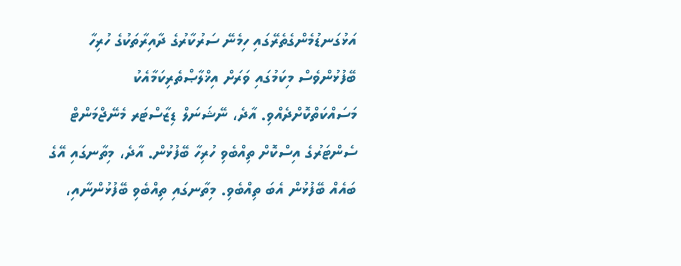އަޅުގަނޑުމެންގެތެރޭގައި ހިމެނޭ ސަރުކާރުގެ ދާއިރާތަކުގެ ހުރިހާ ބޭފުޅުންވެސް މިކަމުގައި ވަރަށް އިޚްލާޞްތެރިކަމާއެކު މަސައްކަތްކޮށްދެއްވި. އާދެ، ނޭޝަނަލް ޑިޒާސްޓަރ މެނޭޖްމަންޓް ސެންޓަރުގެ އިސްކޮށް ތިއްބެވި ހުރިހާ ބޭފުޅުން. އާދެ، މިތާނގައި އޭގެ ބައެއް ބޭފުޅުން އެބަ ތިއްބެވި. މިތާނގައި ތިއްބެވި ބޭފުޅުންނާއި،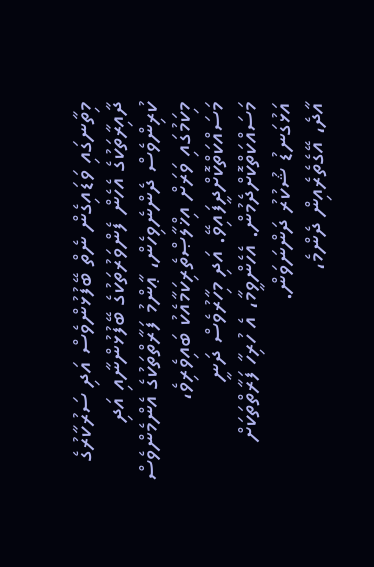މިތާނގައި ވަޑައިގެން ނެތް ބޭފުޅުންވެސް އަދި ސަރުކާރުގެ ދާއިރާތަކުގެ އެހެން ފެންވަރުތަކުގެ ބޭފުޅުންނާއި އަދި ކުރިންވެސް ދެންނެވިހެން، ޢާންމު ފަރާތްތަކުގެ އެންމެންވެސް މިކަމުގައި ވަރަށް އިޚްލާޞްތެރިކަމާއެކު ބައިވެރިވެ، މަސައްކަތްކޮށްދީފައިވޭ. އަދި މިހާރުވެސް ދަނީ މަސައްކަތްކޮށްދެމުން. އެހެންވީމާ، އެ ހުރިހާ ފަރާތްތަކަށް އަޅުގަނޑު ޝުކުރު ދަންނަވަން.
އާދެ، އޭގެތެރެއިން ދެންމެ،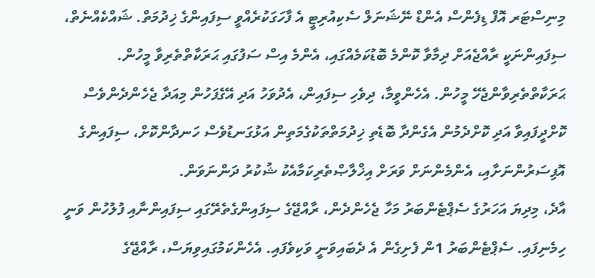މިނިސްޓަރ އޮފް ޑިފެންސް އެންޑް ނޭޝަނަލް ސެކިއުރިޓީ އެ ފާހަގަކުރެއްވީ ސިފައިންގެ ޚިދުމަތް. ޝައްކެއްނެތް، ސިފައިންނަކީ ރާއްޖެއަށް ދިމާވާ ކޮންމެ ބޮޑުކަމެއްގައި، އެންމެ އިސް ސަފުގައި ޙަރަކާތްތެރިވާ މީހުން. ޙަރަކާތްތެރިވާންޖެހޭ މީހުން. އެހެންވީމާ، ދިވެހި ސިފައިން، އެދުވަހު އަދި އޭގެފަހުން މިއަދާ ޖެހެންދެންވެސް ކޮށްދީފައިވާ އަދި ކޮށްދެމުން އެގެންދާ ބޮޑެތި ޚިދުމަތްތަކުގެމަތިން އަޅުގަނޑުވެސް ހަނދާންކޮށް، ސިފައިންގެ އޮފިސަރުންނަށާއި، އެންމެންނަށް ވަރަށް އިޚްލާޞްތެރިކަމާއެކު ޝުކުރު ދަންނަވަން.
އާދެ، މިދިޔަ އަހަރުގެ ސެޕްޓެންބަރު މަހާ ޖެހެންދެން، ރާއްޖޭގެ ސިފައިންގެތެރޭގައި ސިފައިންނާއި ފުލުހުން ވަނީ ހިމެނިފައި. ސެޕްޓެންބަރު 1ން ފެށިގެން އެ ދެބައިވަނީ ވަކިވެފައި. އެހެންކަމުގައިވިޔަސް، ރާއްޖޭގެ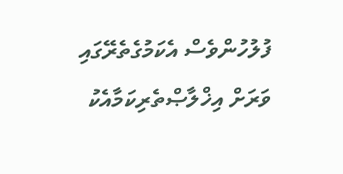ފުލުހުންވެސް އެކަމުގެތެރޭގައި ވަރަށް އިޚްލާޞްތެރިކަމާއެކު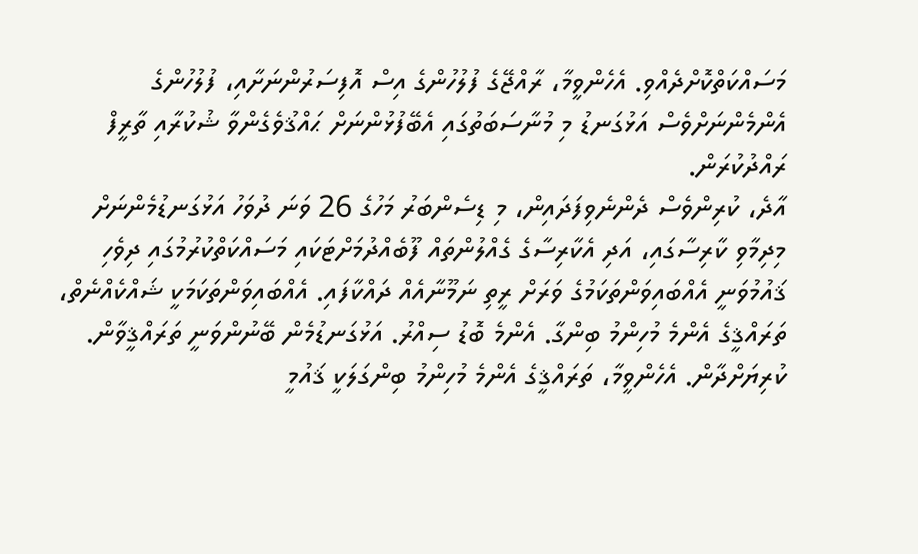މަސައްކަތްކޮށްދެއްވި. އެހެންވީމާ، ރާއްޖޭގެ ފުލުހުންގެ އިސް އޮފިސަރުންނަށާއި، ފުލުހުންގެ އެންމެންނަށްވެސް އަޅުގަނޑު މި މުނާސަބަތުގައި އެބޭފުޅުންނަށް ޙައްޤުވެގެންވާ ޝުކުރާއި ތާރީފް ރައްދުކުރަން.
އާދެ، ކުރިންވެސް ދެންނެވިފަދައިން، މި ޑިސެންބަރު މަހުގެ 26 ވަނަ ދުވަހު އަޅުގަނޑުމެންނަށް މިދިމާވި ކާރިސާގައި، އަދި އެކާރިސާގެ ގެއްލުންތައް ފޫބެއްދުމަށްޓަކައި މަސައްކަތްކުރުމުގައި ދިވެހި ޤައުމުވަނީ އެއްބައިވަންތަކަމުގެ ވަރަށް ރީތި ނަމޫނާއެއް ދައްކާފައި. އެއްބައިވަންތަކަމަކީ ޝައްކެއްނެތް، ތަރައްޤީގެ އެންމެ މުހިންމު ބިންގާ. އެންމެ ބޮޑު ސިއްރު. އަޅުގަނޑުމެން ބޭނުންވަނީ ތަރައްޤީވާން. ކުރިޔަށްދާން. އެހެންވީމާ، ތަރައްޤީގެ އެންމެ މުހިންމު ބިންގަލަކީ ޤައުމީ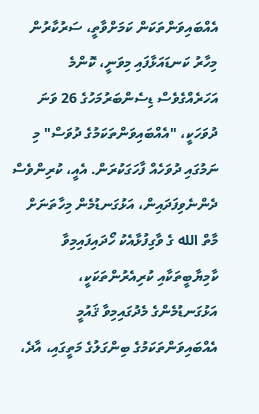އެއްބައިވަންތަކަން ކަމަށްވާތީ، ސަރުކާރުން މިހާރު ކަނޑައަޅާފައި މިވަނީ، ކޮންމެ އަހަރެއްގެވެސް ޑިސެންބަރުމަހުގެ 26 ވަނަ ދުވަހަކީ، "އެއްބައިވަންތަކަމުގެ ދުވަސް" މި ނަމުގައި ދުވަހެއް ފާހަގަކުރަން. އެއީ، ކުރިންވެސް ދެންނެވިފަދައިން، އަޅުގަނޑުމެން މިހާތަނަށް މާތް الله ގެ ވާގިފުޅާއެކު ހޯދައިފައިމިވާ ކާމިޔާބީތަކާއި ކުރިއެރުންތަކަކީ، އަޅުގަނޑުމެންގެ މެދުގައިމިވާ ޤައުމީ އެއްބައިވަންތަކަމުގެ ބިންގަލުގެ މަތީގައި، އާދެ،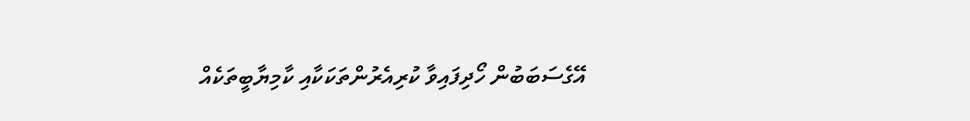އޭގެސަބަބުން ހޯދިފައިވާ ކުރިއެރުންތަކަކާއި ކާމިޔާބީތަކެއް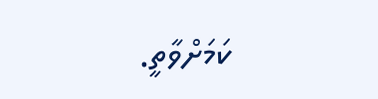ކަމަށްވާތީ.